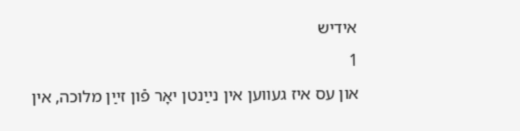אידיש
1
און עס איז געװען אין נײַנטן יאָר פֿון זײַן מלוכה, אין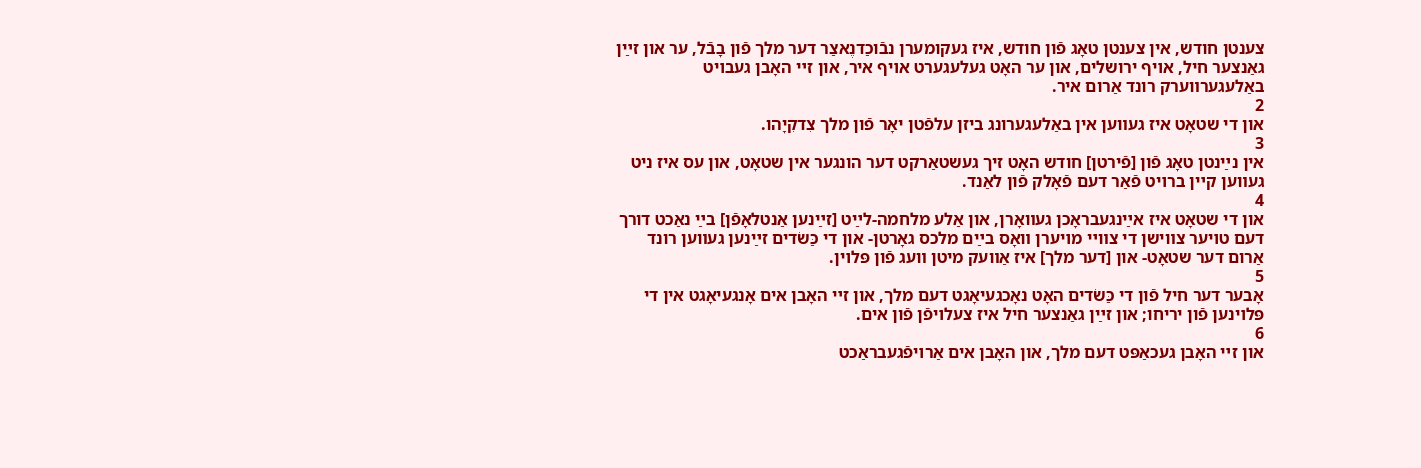צענטן חודש, אין צענטן טאָג פֿון חודש, איז געקומערן נבֿוכַדנֶאצַר דער מלך פֿון בָבֿל, ער און זײַן גאַנצער חיל, אױף ירושלים, און ער האָט געלעגערט אױף איר, און זײ האָבן געבױט באַלעגערװערק רונד אַרום איר.
2
און די שטאָט איז געװען אין באַלעגערונג ביזן עלפֿטן יאָר פֿון מלך צִדקִיָהו.
3
אין נײַנטן טאָג פֿון [פֿירטן] חודש האָט זיך געשטאַרקט דער הונגער אין שטאָט, און עס איז ניט געװען קײן ברױט פֿאַר דעם פֿאָלק פֿון לאַנד.
4
און די שטאָט איז אײַנגעבראָכן געװאָרן, און אַלע מלחמה-לײַט [זײַנען אַנטלאָפֿן] בײַ נאַכט דורך דעם טױער צװישן די צװײ מױערן װאָס בײַם מלכס גאָרטן- און די כַּשׂדים זײַנען געװען רונד אַרום דער שטאָט- און [דער מלך] איז אַװעק מיטן װעג פֿון פּלױן.
5
אָבער דער חיל פֿון די כַּשׂדים האָט נאָכגעיאָגט דעם מלך, און זײ האָבן אים אָנגעיאָגט אין די פּלױנען פֿון יריחו; און זײַן גאַנצער חיל איז צעלױפֿן פֿון אים.
6
און זײ האָבן געכאַפּט דעם מלך, און האָבן אים אַרױפֿגעבראַכט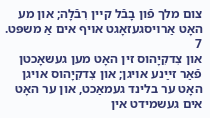צום מלך פֿון בָבֿל קײן רִבֿלָה; און מע האָט אַרױסגעזאָגט אױף אים אַ משפּט.
7
און צִדקִיָהוס זין האָט מען געשאָכטן פֿאַר זײַנע אױגן; און צִדקִיָהוס אױגן האָט ער בלינד געמאַכט, און ער האָט אים געשמידט אין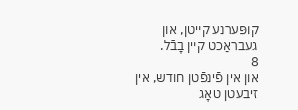קופּערנע קײטן, און געבראַכט קײן בָבֿל.
8
און אין פֿינפֿטן חודש, אין זיבעטן טאָג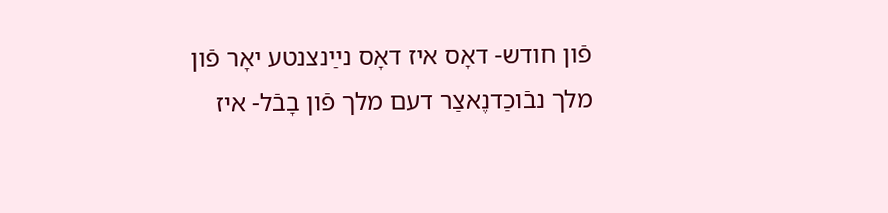פֿון חודש- דאָס איז דאָס נײַנצנטע יאָר פֿון מלך נבֿוכַדנֶאצַר דעם מלך פֿון בָבֿל- איז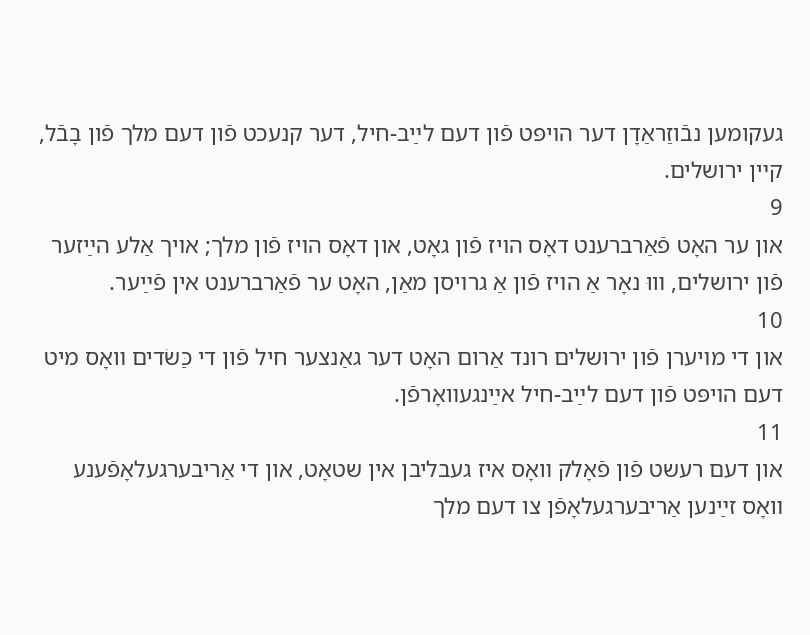געקומען נבֿוזַראַדָן דער הױפּט פֿון דעם לײַב-חיל, דער קנעכט פֿון דעם מלך פֿון בָבֿל, קײן ירושלים.
9
און ער האָט פֿאַרברענט דאָס הױז פֿון גאָט, און דאָס הױז פֿון מלך; אױך אַלע הײַזער פֿון ירושלים, װוּ נאָר אַ הױז פֿון אַ גרױסן מאַן, האָט ער פֿאַרברענט אין פֿײַער.
10
און די מױערן פֿון ירושלים רונד אַרום האָט דער גאַנצער חיל פֿון די כַּשׂדים װאָס מיט דעם הױפּט פֿון דעם לײַב-חיל אײַנגעװאָרפֿן.
11
און דעם רעשט פֿון פֿאָלק װאָס איז געבליבן אין שטאָט, און די אַריבערגעלאָפֿענע װאָס זײַנען אַריבערגעלאָפֿן צו דעם מלך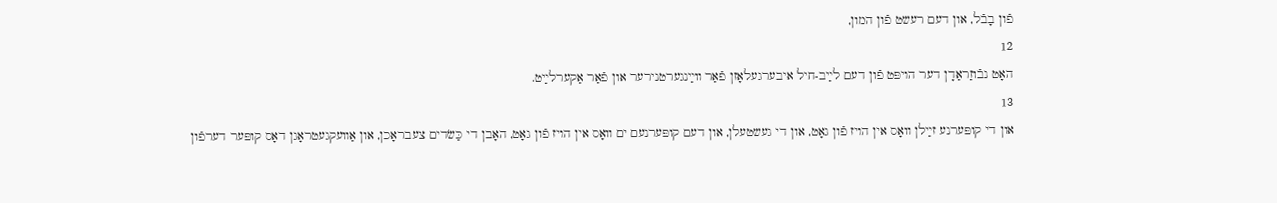פֿון בָבֿל, און דעם רעשט פֿון המון,
12
האָט נבֿוזַראַדָן דער הױפּט פֿון דעם לײַב-חיל איבערגעלאָזן פֿאַר װײַנגערטנירער און פֿאַר אַקערלײַט.
13
און די קופּערנע זײַלן װאָס אין הױז פֿון גאָט, און די געשטעלן, און דעם קופּערנעם ים װאָס אין הױז פֿון גאָט, האָבן די כַּשׂדים צעבראָכן, און אַװעקגעטראָגן דאָס קופּער דערפֿון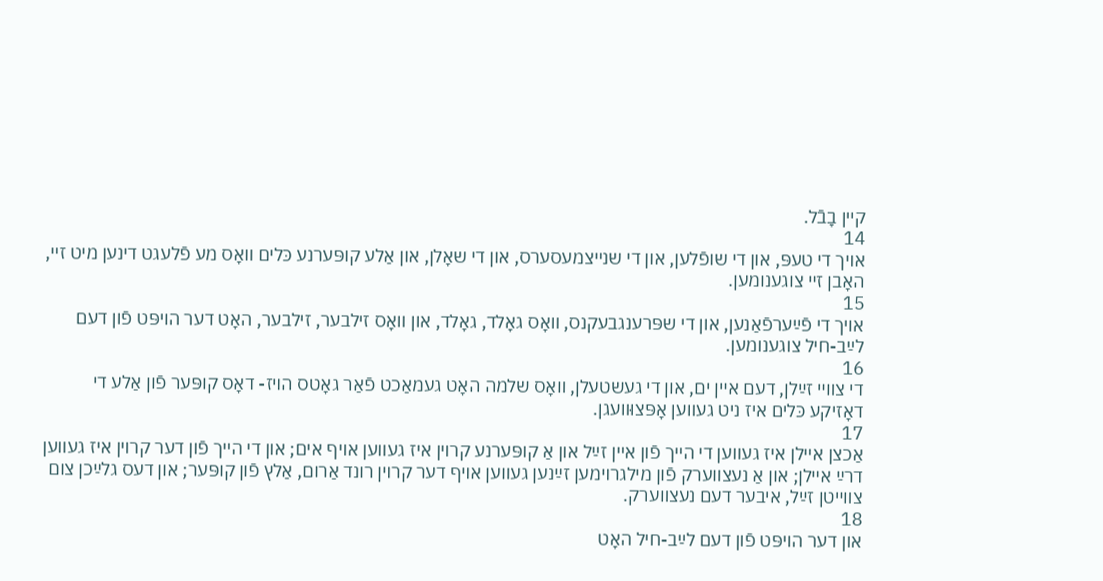קײן בָבֿל.
14
אױך די טעפּ, און די שופֿלען, און די שנײצמעסערס, און די שאָלן, און אַלע קופּערנע כּלים װאָס מע פֿלעגט דינען מיט זײ, האָבן זײ צוגענומען.
15
אױך די פֿײַערפֿאַנען, און די שפּרענגבעקנס, װאָס גאָלד, גאָלד, און װאָס זילבער, זילבער, האָט דער הױפּט פֿון דעם לײַב-חיל צוגענומען.
16
די צװײ זײַלן, דעם אײן ים, און די געשטעלן, װאָס שלמה האָט געמאַכט פֿאַר גאָטס הױז- דאָס קופּער פֿון אַלע די דאָזיקע כּלים איז ניט געװען אָפּצוּװעגן.
17
אַכצן אײלן איז געװען די הײך פֿון אײן זײַל און אַ קופּערנע קרױן איז געװען אױף אים; און די הײך פֿון דער קרױן איז געװען דרײַ אײלן; און אַ נעצװערק פֿון מילגרױמען זײַנען געװען אױף דער קרױן רונד אַרום, אַלץ פֿון קופּער; און דעס גלײַכן צום צװײטן זײַל, איבער דעם נעצװערק.
18
און דער הױפּט פֿון דעם לײַב-חיל האָט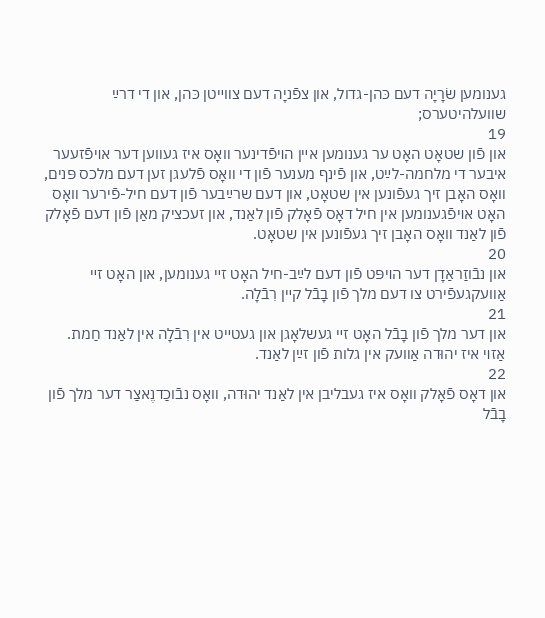גענומען שׂרָיָה דעם כּהן-גדול, און צפֿניָה דעם צװײטן כּהן, און די דרײַ שװעלהיטערס;
19
און פֿון שטאָט האָט ער גענומען אײן הױפֿדינער װאָס איז געװען דער אױפֿזעער איבער די מלחמה-לײַט, און פֿינף מענער פֿון די װאָס פֿלעגן זען דעם מלכס פּנים, װאָס האָבן זיך געפֿונען אין שטאָט, און דעם שרײַבער פֿון דעם חיל-פֿירער װאָס האָט אױפֿגענומען אין חיל דאָס פֿאָלק פֿון לאַנד, און זעכציק מאַן פֿון דעם פֿאָלק פֿון לאַנד װאָס האָבן זיך געפֿונען אין שטאָט.
20
און נבֿוזַראַדָן דער הױפּט פֿון דעם לײַב-חיל האָט זײ גענומען, און האָט זײ אַװעקגעפֿירט צו דעם מלך פֿון בָבֿל קײן רִבֿלָה.
21
און דער מלך פֿון בָבֿל האָט זײ געשלאָגן און געטײט אין רִבֿלָה אין לאַנד חַמת. אַזױ איז יהוּדה אַװעק אין גלות פֿון זײַן לאַנד.
22
און דאָס פֿאָלק װאָס איז געבליבן אין לאַנד יהוּדה, װאָס נבֿוכַדנֶאצַר דער מלך פֿון בָבֿל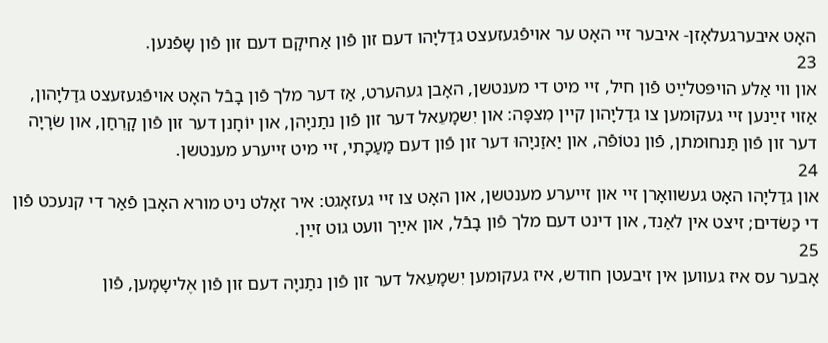האָט איבערגעלאָזן- איבער זײ האָט ער אױפֿגעזעצט גדַליָהו דעם זון פֿון אַחיקָם דעם זון פֿון שָפֿנען.
23
און װי אַלע הױפּטלײַט פֿון חיל, זײ מיט די מענטשן, האָבן געהערט, אַז דער מלך פֿון בָבֿל האָט אױפֿגעזעצט גדַליָהון, אַזױ זײַנען זײ געקומען צו גדַליָהון קײן מִצפָּה: און יִשמָעֵאל דער זון פֿון נתַניָהן, און יוֹחָנן דער זון פֿון קָרֵחַן, און שׂרָיָה דער זון פֿון תַּנחוּמתן, פֿון נטוֹפֿה, און יַאזַניָהוּ דער זון פֿון דעם מַעַכָתי, זײ מיט זײערע מענטשן.
24
און גדַליָהו האָט געשװאָרן זײ און זײערע מענטשן, און האָט צו זײ געזאָגט: איר זאָלט ניט מורא האָבן פֿאַר די קנעכט פֿון די כַּשׂדים; זיצט אין לאַנד, און דינט דעם מלך פֿון בָבֿל, און אײַך װעט גוט זײַן.
25
אָבער עס איז געװען אין זיבעטן חודש, איז געקומען יִשמָעֵאל דער זון פֿון נתַניָה דעם זון פֿון אֶלישָמָען, פֿון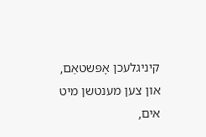קיניגלעכן אָפּשטאַם, און צען מענטשן מיט אים,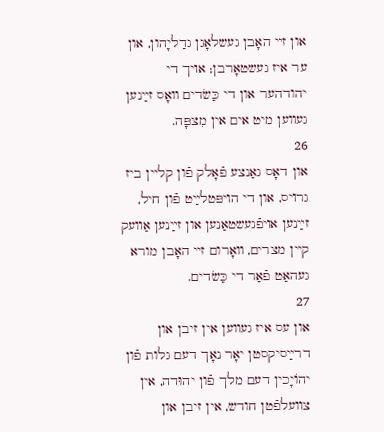און זײ האָבן געשלאָגן גדַליָהון, און ער איז געשטאָרבן; אױך די יהודהער און די כַּשׂדים װאָס זײַנען געװען מיט אים אין מִצפָּה.
26
און דאָס גאַנצע פֿאָלק פֿון קלײן ביז גרױס, און די הױפּטלײַט פֿון חיל, זײַנען אױפֿגעשטאַנען און זײַנען אַװעק קײן מצרים, װאָרום זײ האָבן מורא געהאַט פֿאַר די כַּשׂדים.
27
און עס איז געװען אין זיבן און דרײַסיקסטן יאָר נאָך דעם גלות פֿון יהוֹיָכין דעם מלך פֿון יהוּדה, אין צװעלפֿטן חודש, אין זיבן און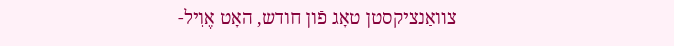צװאַנציקסטן טאָג פֿון חודש, האָט אֶוִיל-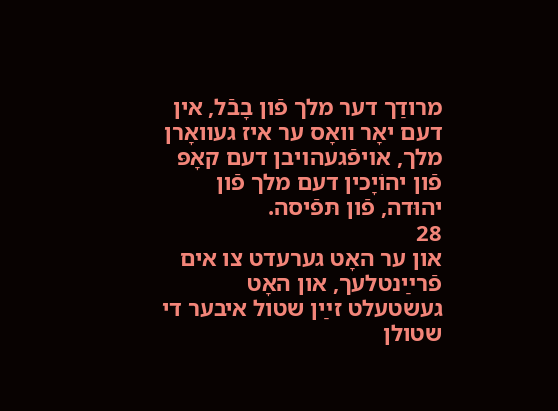מרודַך דער מלך פֿון בָבֿל, אין דעם יאָר װאָס ער איז געװאָרן מלך, אױפֿגעהױבן דעם קאָפּ פֿון יהוֹיָכין דעם מלך פֿון יהוּדה, פֿון תּפֿיסה.
28
און ער האָט גערעדט צו אים פֿרײַנטלעך, און האָט געשטעלט זײַן שטול איבער די שטולן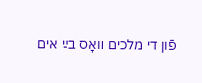פֿון די מלכים װאָס בײַ אים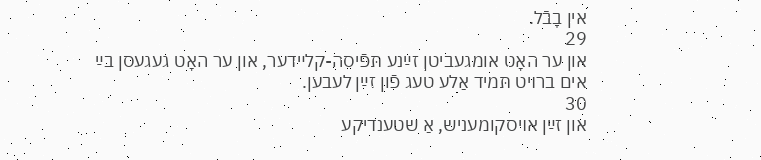אין בָבֿל.
29
און ער האָט אומגעביטן זײַנע תּפֿיסה-קלײדער, און ער האָט געגעסן בײַ אים ברױט תּמיד אַלע טעג פֿון זײַן לעבען.
30
און זײַן אױסקומעניש, אַ שטענדיקע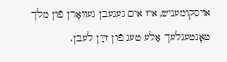אױסקומעניש, איז אים געגעבן געװאָרן פֿון מלך טאָגטעגלעך אַלע טעג פֿון זײַן לעבן.